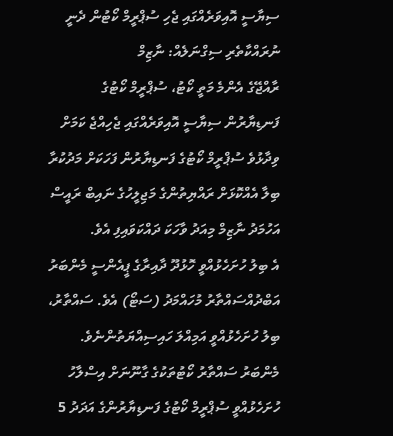ސިޔާސީ އޮއިވަރެއްގައި ޖެހި ސުޕްރީމް ކޯޓުން ދެނީ ނުރައްކާތެރި ސިގްނަލެއް: ނާޒިމް
ރާއްޖޭގެ އެންމެ މަތީ ކޯޓު، ސުޕްރީމް ކޯޓުގެ ފަނޑިޔާރުން ސިޔާސީ އޮއިވަރެއްގައި ޖެހިއްޖެ ކަމަށް ވިދާޅުވެ ސުޕްރީމް ކޯޓުގެ ފަނޑިޔާރުން ފަހަކަށް މަދުކުރާ ބިލާ އެއްކޮޅަށް ރައްޔިތުންގެ މަޖިލީހުގެ ނައިބް ރައީސް އަހުމަދު ނާޒިމް މިއަދު ވާހަކަ ދައްކަވައިފި އެވެ.
އެ ބިލު ހުށަހެޅުއްވީ ހޮޅުދޫ ދާއިރާގެ ޕީއެންސީ މެންބަރު އަބްދުއްސައްތާރު މުހައްމަދު (ސަޓޯ) އެވެ. ސައްތާރު، ބިލު ހުށަހެޅުއްވީ އަމިއްލަ ހައިސިއްޔަތުންނެވެ.
މެންބަރު ސައްތާރު ކޯޓުތަކުގެ ގާނޫނަށް އިސްލާހު ހުށަހެޅުއްވީ ސުޕްރީމް ކޯޓުގެ ފަނޑިޔާރުންގެ އަދަދު 5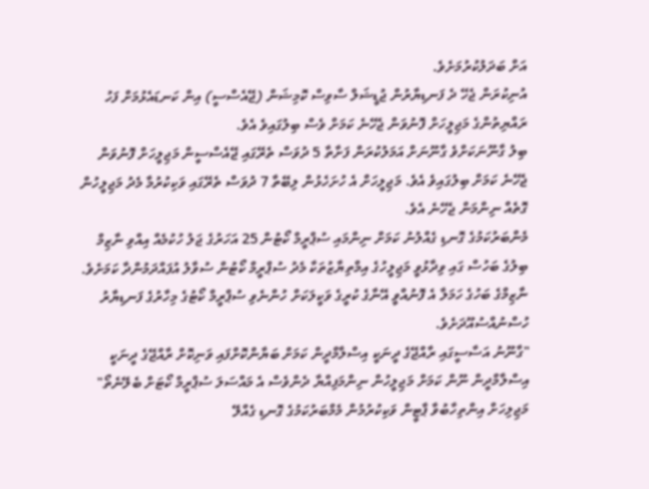އަށް ބަދަލުކުރުމަށެވެ.
އުނިކުރަން ޖެހޭ ދެ ފަނޑިޔާރުން ޖުޑީޝަލް ސާވިސް ކޮމިޝަން (ޖޭއެސްސީ) އިން ކަނޑައެޅުމަށް ފަހު ރައްޔިތުންގެ މަޖިލީހަށް ފޮނުވަން ޖެހޭނެ ކަމަށް ވެސް ބިލުގައިވެ އެވެ.
ބިލު ގާނޫނަކަށްވެ ގާނޫނަށް އަމަލުކުރަން ފަށާތާ 5 ދުވަސް ތެރޭގައި ޖޭއެސްސީން މަޖިލީހަށް ފޮނުވަން ޖެހޭނެ ކަމަށް ބިލުގައިވެ އެވެ. މަޖިލީހަށް އެ ހުށަހެޅުން ލިބޭތާ 7 ދުވަސް ތެރޭގައި ވަކިކުރުމާ މެދު މަޖިލީހުން ގޮތެއް ނިންމަން ޖެހޭނެ އެވެ.
މެންބަރުކަމުގެ ގޮނޑި ގެއްލުނު ކަމަށް ނިންމައި ސުޕްރީމް ކޯޓުން 25 އަހަރުގެ ޖަލު ހުކުމެއް އިއްވި ނާޒިމް ބިލުގެ ބަހުސް ގައި ވިދާޅުވީ މަޖިލީހުގެ އިމްތިޔާޒުތަކާ މެދު ސުޕްރީމް ކޯޓުން ސުވާލު އުފައްދަމުންދާ ކަމަށެވެ.
ނާޒިމްގެ ބަހުގެ ހަމަލާ އެ ފޮނުއްވީ އޭނާގެ ކުރީގެ ވަކީލަކަށް ހުންނެވި ސުޕްރީމް ކޯޓުގެ މިހާރުގެ ފަނޑިޔާރު ހުސްނުއްސުއޫދަށެވެ.
"ގާނޫނު އަސާސީގައި ރާއްޖޭގެ ދީނަކީ އިސްލާމްދީން ކަމަށް ބަޔާންކޮށްފައި ވަނިކޮށް ރާއްޖޭގެ ދީނަކީ އިސްލާމްދީން ނޫން ކަމަށް މަޖިލީހުން ނިންމަފިއްޔާ ދެންވެސް އެ މައްސަލަ ސުޕްރީމް ކޯޓަށް ބެލޭނެތޯ" މަޖިލިހަށް އިންތިހާބުވާ ޕާޓީން ވަކިކުރުމުން މެމްބަރުކަމުގެ ގޮނޑި ގެއްލޭ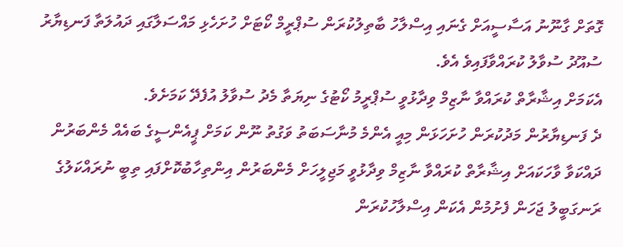ގޮތަށް ގާނޫނު އަސާސީއަށް ގެނައި އިސްލާހު ބާތިލުކުރަން ސުޕްރީމް ކޯޓަށް ހުށަހެޅި މައްސަލާގައި ދައުލަތާ ފަނޑިޔާރު ސުއޫދު ސުވާލު ކުރައްވާފައިވެ އެވެ.
އެކަމަށް އިޝާރާތް ކުރައްވާ ނާޒިމް ވިދާޅުވީ ސުޕްރީމު ކޯޓުގެ ނިޔަތާ މެދު ސުވާލު އުފެދޭ ކަމަށެވެ.
ދެ ފަނޑިޔާރުން މަދުކުރަން ހުށަހަޅަން މިއީ އެންމެ މުނާސަބަތު ވަގުތު ނޫން ކަމަށް ޕީއެންސީގެ ބައެއް މެންބަރުން ދައްކަވާ ވާހަކައަށް އިޝާރާތް ކުރައްވާ ނާޒިމް ވިދާޅުވީ މަޖިލީހަށް މެންބަރުން އިންތިހާބުކޮށްފައި ތިބީ ނުރައްކަލުގެ ރަނގަބީލު ޖަހަން ފެށުމުން އެކަން އިސްލާހުކުރަން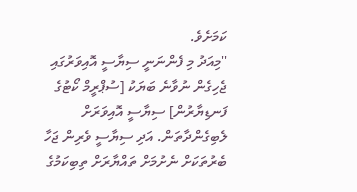ކަމަށެވެ.
''މިއަދު މި ފެންނަނީ ސިޔާސީ އޮއިވަރުގައި ޖެހިގެން ނުވާނެ ބަޔަކު [ސުޕްރީމް ކޯޓުގެ ފަނޑިޔާރުން] ސިޔާސީ އޮއިވަރަށް ލެބިގެންދާތަން. އަދި ސިޔާސީ ވެރިން ޖަހާ ބެރުތަކަށް ނެށުމަށް ތައްޔާރަށް ތިބިކަމުގެ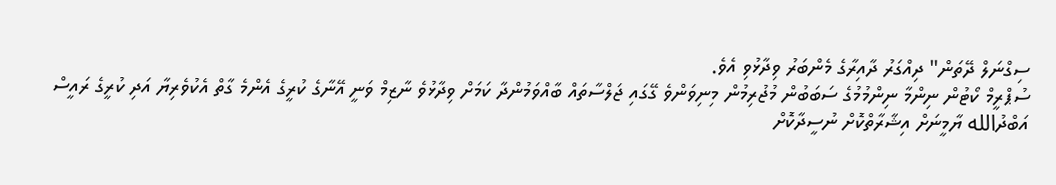ސިގްނަލް ދޭތަން" ދިއްގަރު ދާއިރާގެ މެންބަރު ވިދާޅުވި އެވެ.
ސުޕްރީމް ކޯޓުން ނިންމާ ނިންމުމުގެ ސަބަބުން މުޖުރިމުން މިނިވަންވެ ގޭގައި ޖަލްސާތައް ބާއްވަމުންދާ ކަމަށް ވިދާޅުވެ ނާޒިމް ވަނީ އޭނާގެ ކުރީގެ އެންމެ ގާތް އެކުވެރިޔާ އަދި ކުރީގެ ރައީސް އަބްދުالله ޔާމީނަށް އިޝާރާތްކޮށް ނުސީދާކޮށް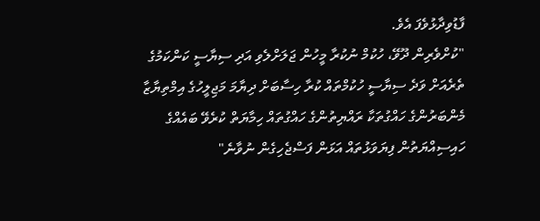ފާޑުވިދާޅުވެފަ އެވެ.
"ކުށްވެރިން ދޫވޭ، ހުކުމް ނުކުރާ މީހުން ޖަލަށްލެވި އަދި ސިޔާސީ ކަންކަމުގެ ތެރެއަށް ވަދެ ސިޔާސީ ހުކުމްތައް ކުރާ ހިސާބަށް ދިޔާމަ މަޖިލީހުގެ އިމްތިޔާޒާ މެންބަރުންގެ ހައްގުތަކާ ރައްޔިތުންގެ ހައްގުތައް ހިމާޔަތް ކުރެވޭ ބައެއްގެ ހައިސިއްޔަތުން ފިޔަވަޅުތައް އަޅަން ފަސްޖެހިގެން ނުވާނެ"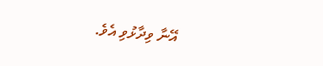އޭނާ ވިދާޅުވި އެވެ.